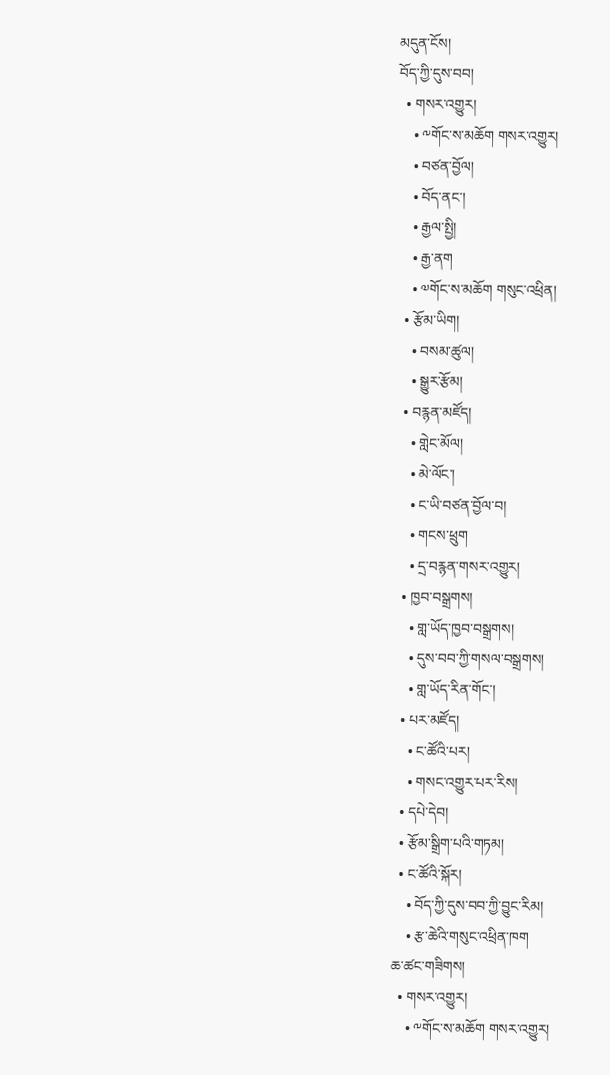མདུན་ངོས།
བོད་ཀྱི་དུས་བབ།
  • གསར་འགྱུར།
    • ༸གོང་ས་མཆོག གསར་འགྱུར།
    • བཙན་བྱོལ།
    • བོད་ནང་།
    • རྒྱལ་སྤྱི།
    • རྒྱ་ནག
    • ༧གོང་ས་མཆོག གསུང་འཕྲིན།
  • རྩོམ་ཡིག།
    • བསམ་ཚུལ།
    • སྒྱུར་རྩོམ།
  • བརྙན་མཛོད།
    • གླེང་མོལ།
    • མེ་ལོང་།
    • ང་ཡི་བཙན་བྱོལ་བ།
    • གངས་ཕྲུག
    • དྲ་བརྙན་གསར་འགྱུར།
  • ཁྱབ་བསྒྲགས།
    • གླ་ཡོད་ཁྱབ་བསྒྲགས།
    • དུས་བབ་ཀྱི་གསལ་བསྒྲགས།
    • གླ་ཡོད་རིན་གོང་།
  • པར་མཛོད།
    • ང་ཚོའི་པར།
    • གསང་འགྱུར་པར་རིས།
  • དཔེ་དེབ།
  • རྩོམ་སྒྲིག་པའི་གཏམ།
  • ང་ཚོའི་སྐོར།
    • བོད་ཀྱི་དུས་བབ་ཀྱི་བྱུང་རིམ།
    • རྩ་ཆེའི་གསུང་འཕྲིན་ཁག
ཆ་ཚང་གཟིགས།
  • གསར་འགྱུར།
    • ༸གོང་ས་མཆོག གསར་འགྱུར།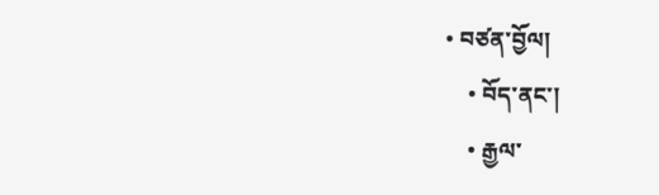• བཙན་བྱོལ།
    • བོད་ནང་།
    • རྒྱལ་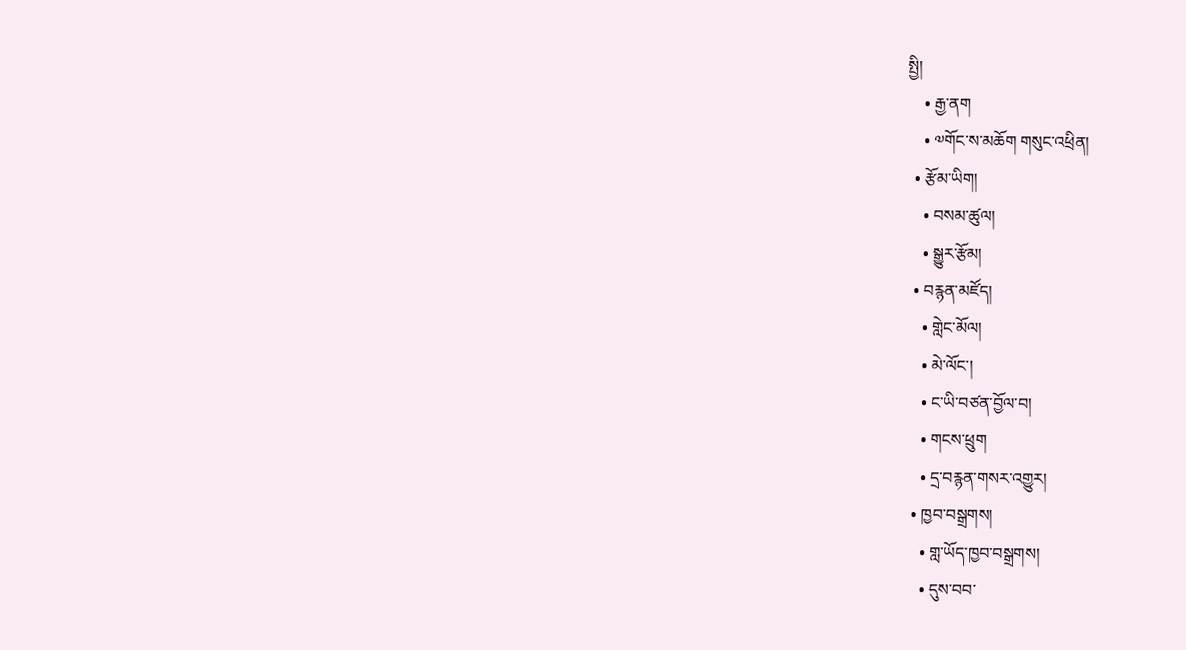སྤྱི།
    • རྒྱ་ནག
    • ༧གོང་ས་མཆོག གསུང་འཕྲིན།
  • རྩོམ་ཡིག།
    • བསམ་ཚུལ།
    • སྒྱུར་རྩོམ།
  • བརྙན་མཛོད།
    • གླེང་མོལ།
    • མེ་ལོང་།
    • ང་ཡི་བཙན་བྱོལ་བ།
    • གངས་ཕྲུག
    • དྲ་བརྙན་གསར་འགྱུར།
  • ཁྱབ་བསྒྲགས།
    • གླ་ཡོད་ཁྱབ་བསྒྲགས།
    • དུས་བབ་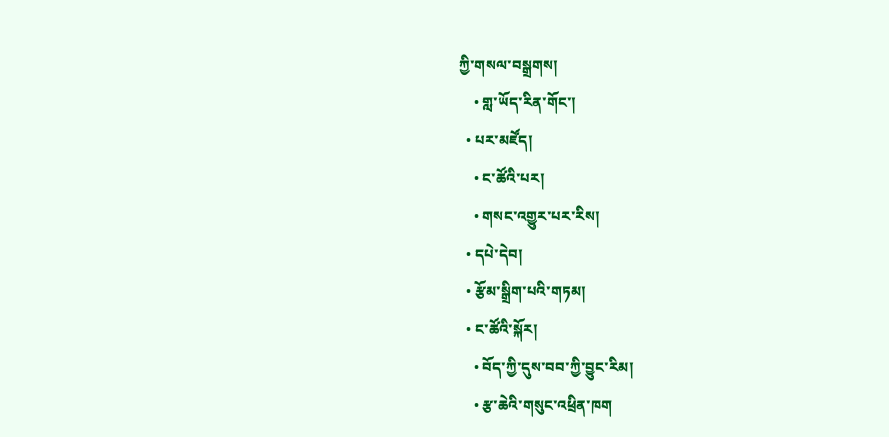ཀྱི་གསལ་བསྒྲགས།
    • གླ་ཡོད་རིན་གོང་།
  • པར་མཛོད།
    • ང་ཚོའི་པར།
    • གསང་འགྱུར་པར་རིས།
  • དཔེ་དེབ།
  • རྩོམ་སྒྲིག་པའི་གཏམ།
  • ང་ཚོའི་སྐོར།
    • བོད་ཀྱི་དུས་བབ་ཀྱི་བྱུང་རིམ།
    • རྩ་ཆེའི་གསུང་འཕྲིན་ཁག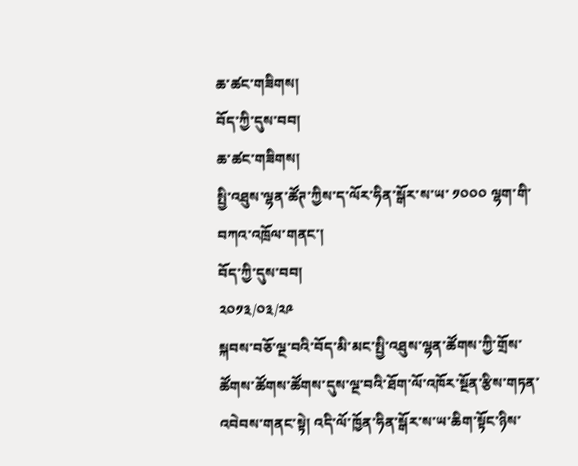ཆ་ཚང་གཟིགས།
བོད་ཀྱི་དུས་བབ།
ཆ་ཚང་གཟིགས།
སྤྱི་འཐུས་ལྷན་ཚོཊ་ཀྱིས་ད་ལོར་ཧིན་སྒོར་ས་ཡ་ ༡༠༠༠ ལྷག་གི་བཀའ་འཁྲོལ་གནང་།
བོད་ཀྱི་དུས་བབ།
༢༠༡༣/༠༣/༢༩
སྐབས་བཅོ་ལྔ་བའི་བོད་མི་མང་སྤྱི་འཐུས་ལྷན་ཚོགས་ཀྱི་གྲོས་ཚོགས་ཚོགས་ཚོགས་དུས་ལྔ་བའི་ཐོག་ལོ་འཁོར་སྔོན་རྩིས་གཏན་འབེབས་གནང་སྟེ། འདི་ལོ་ཁྱོན་ཧིན་སྒོར་ས་ཡ་ཆིག་སྟོང་ཉིས་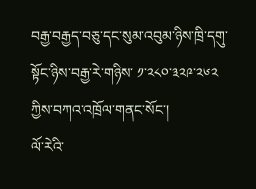བརྒྱ་བརྒྱད་བཅུ་དང་སུམ་འབུམ་ཉིས་ཁྲི་དགུ་སྟོང་ཉིས་བརྒྱ་རེ་གཉིས་ ༡་༢༨༠་༣༢༩་༢༦༢  ཀྱིས་བཀའ་འཁྲོལ་གནང་སོང་།
ལོ་རེའི་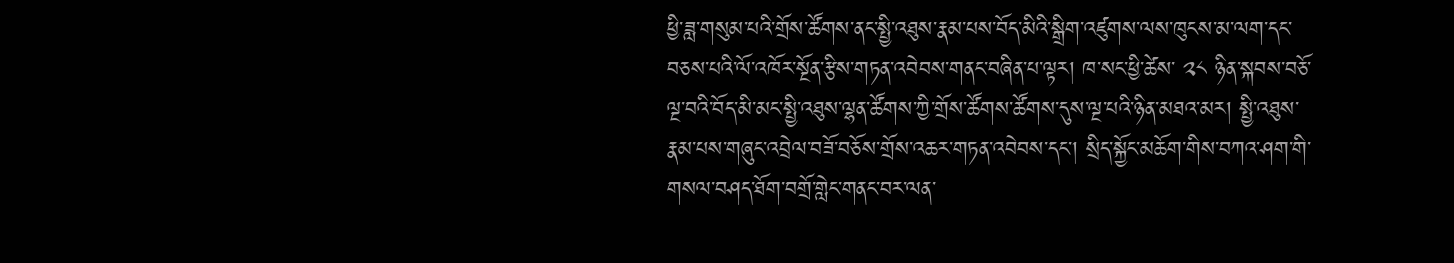ཕྱི་ཟླ་གསུམ་པའི་གྲོས་ཚོགས་ནང་སྤྱི་འཐུས་རྣམ་པས་བོད་མིའི་སྒྲིག་འཛུགས་ལས་ཁུངས་མ་ལག་དང་བཅས་པའི་ལོ་འཁོར་སྔོན་རྩིས་གཏན་འབེབས་གནང་བཞིན་པ་ལྟར། ཁ་སང་ཕྱི་ཚེས་ ༢༨ ཉིན་སྐབས་བཅོ་ལྔ་བའི་བོད་མི་མང་སྤྱི་འཐུས་ལྷན་ཚོགས་ཀྱི་གྲོས་ཚོགས་ཚོགས་དུས་ལྔ་པའི་ཉིན་མཐའ་མར། སྤྱི་འཐུས་རྣམ་པས་གཞུང་འབྲེལ་བཟོ་བཅོས་གྲོས་འཆར་གཏན་འབེབས་དང་། སྲིད་སྐྱོང་མཆོག་གིས་བཀའ་ཤག་གི་གསལ་བཤད་ཐོག་བགྲོ་གླེང་གནང་བར་ལན་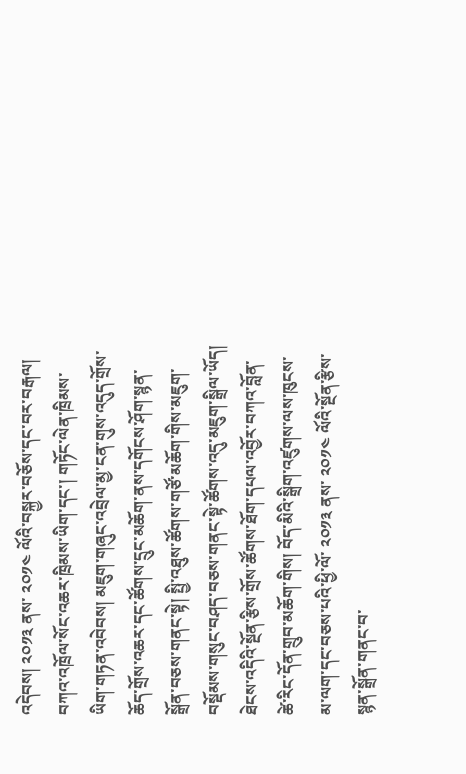འདེབས། ༢༠༡༣ ནས་ ༢༠༡༤ ལོའི་བསྐྱར་བཅོས་དང་བར་བརྒལ། བཀའ་འཁྲོལ་སོང་འཆར་ཁྲིམས་ཡིག་དང་། གཏོང་ལེན་ཁྲིམས་ཡིག་གཏན་འབེབས། མཇུག་གཞུང་འབྲེལ་མྱ་ངན་གུས་འདུད་གྲོས་ཆོད་གྲོས་འཆར་དང་ཚོགས་དྲུང་མཆོག་ནས་དགོངས་ཤོག་སྙན་སྒྲོན་བཅས་གནང་སྟེ། སྤྱི་འཐུས་ཚོགས་གཙོ་མཆོག་གིས་མཇུག་བསྡོམས་གསུང་བཤད་བཅས་གནང་སྟེ་ཚོགས་འདུ་མཇུག་སྒྲིལ་ཡོད།
ཐེངས་འདིའི་སྔོན་རྩིས་གྲོས་ཚོགས་ཐོག་དཔལ་འབྱོར་བཀའ་བློན་ཚེ་རིང་དོན་གྲུབ་མཆོག་གིས། བོད་མིའི་སྒྲིག་འཛུགས་ལས་ཁུངས་མ་ལག་དང་བཅས་པའི་ཕྱི་ལོ་ ༢༠༡༣ ནས་ ༢༠༡༤ ལོའི་སྔོན་རྩིས་སྙན་སྒྲོན་གནང་བ་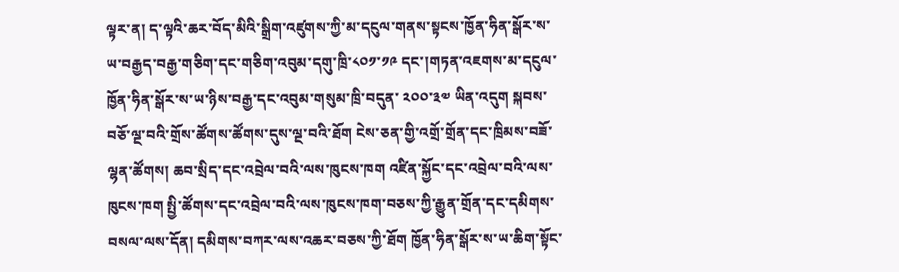ལྟར་ན། ད་ལྟའི་ཆར་བོད་མིའི་སྒྲིག་འཛུགས་ཀྱི་མ་དངུལ་གནས་སྟངས་ཁྱོན་ཧིན་སྒོར་ས་ཡ་བརྒྱད་བརྒྱ་གཅིག་དང་གཅིག་འབུམ་དགུ་ཁྲི་༨༠༡་༡༩ དང་།གཏན་འཇགས་མ་དངུལ་ཁྱོན་ཧིན་སྒོར་ས་ཡ་ཉིས་བརྒྱ་དང་འབུམ་གསུམ་ཁྲི་བདུན་ ༢༠༠་༣༧ ཡིན་འདུག སྐབས་བཅོ་ལྔ་བའི་གྲོས་ཚོགས་ཚོགས་དུས་ལྔ་བའི་ཐོག ངེས་ཅན་གྱི་འགྲོ་གྲོན་དང་ཁྲིམས་བཟོ་ལྷན་ཚོགས། ཆབ་སྲིད་དང་འབྲེལ་བའི་ལས་ཁུངས་ཁག འཛིན་སྐྱོང་དང་འབྲེལ་བའི་ལས་ཁུངས་ཁག སྤྱི་ཚོགས་དང་འབྲེལ་བའི་ལས་ཁུངས་ཁག་བཅས་ཀྱི་རྒྱུན་གྲོན་དང་དམིགས་བསལ་ལས་དོན། དམིགས་བཀར་ལས་འཆར་བཅས་ཀྱི་ཐོག ཁྱོན་ཧིན་སྒོར་ས་ཡ་ཆིག་སྟོང་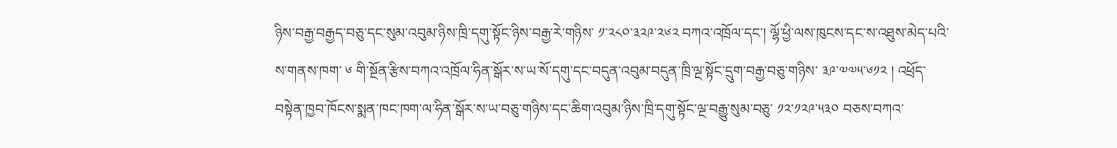ཉིས་བརྒྱ་བརྒྱད་བཅུ་དང་སུམ་འབུམ་ཉིས་ཁྲི་དགུ་སྟོང་ཉིས་བརྒྱ་རེ་གཉིས་ ༡་༢༨༠་༣༢༩་༢༦༢ བཀའ་འཁྲོལ་དང་། ལྷོ་ཕྱི་ལས་ཁུངས་དང་ས་འཐུས་མེད་པའི་ས་གནས་ཁག་ ༦ གི་སྔོན་རྩིས་བཀའ་འཁྲོལ་ཧིན་སྒོར་ས་ཡ་སོ་དགུ་དང་བདུན་འབུམ་བདུན་ཁྲི་ལྔ་སྟོང་དྲུག་བརྒྱ་བཅུ་གཉིས་ ༣༩་༧༧༥་༦༡༢ ། འཕྲོད་བསྟེན་ཁྱབ་ཁོངས་སྨན་ཁང་ཁག་ལ་ཧིན་སྒོར་ས་ཡ་བཅུ་གཉིས་དང་ཆིག་འབུམ་ཉིས་ཁྲི་དགུ་སྟོང་ལྔ་བརྒྱུ་སུམ་བཅུ་ ༡༢་༡༢༩་༥༣༠ བཅས་བཀའ་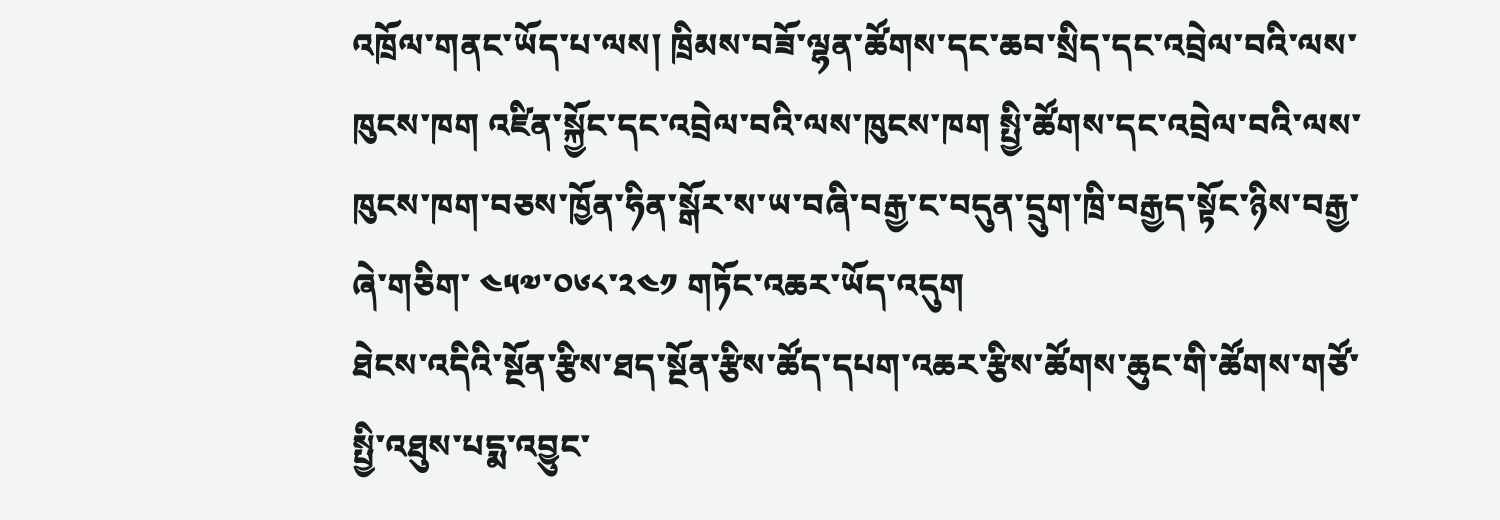འཁྲོལ་གནང་ཡོད་པ་ལས། ཁྲིམས་བཟོ་ལྷན་ཚོགས་དང་ཆབ་སྲིད་དང་འབྲེལ་བའི་ལས་ཁུངས་ཁག འཛིན་སྐྱོང་དང་འབྲེལ་བའི་ལས་ཁུངས་ཁག སྤྱི་ཚོགས་དང་འབྲེལ་བའི་ལས་ཁུངས་ཁག་བཅས་ཁྱོན་ཧིན་སྒོར་ས་ཡ་བཞི་བརྒྱ་ང་བདུན་དྲུག་ཁྲི་བརྒྱད་སྟོང་ཉིས་བརྒྱ་ཞེ་གཅིག་ ༤༥༧་༠༦༨་༢༤༡ གཏོང་འཆར་ཡོད་འདུག
ཐེངས་འདིའི་སྔོན་རྩིས་ཐད་སྔོན་རྩིས་ཚོད་དཔག་འཆར་རྩིས་ཚོགས་ཆུང་གི་ཚོགས་གཙོ་སྤྱི་འཐུས་པདྨ་འབྱུང་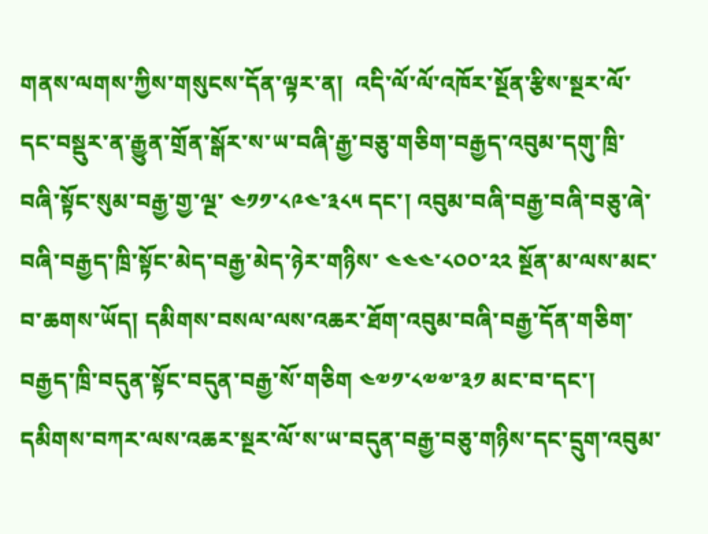གནས་ལགས་ཀྱིས་གསུངས་དོན་ལྟར་ན།  འདི་ལོ་ལོ་འཁོར་སྔོན་རྩིས་སྔར་ལོ་དང་བསྡུར་ན་རྒྱུན་གྲོན་སྒོར་ས་ཡ་བཞི་རྒྱ་བཅུ་གཅིག་བརྒྱད་འབུམ་དགུ་ཁྲི་བཞི་སྟོང་སུམ་བརྒྱ་གྱ་ལྔ་ ༤༡༡་༨༩༤་༣༨༥ དང་། འབུམ་བཞི་བརྒྱ་བཞི་བཅུ་ཞེ་བཞི་བརྒྱད་ཁྲི་སྟོང་མེད་བརྒྱ་མེད་ཉེར་གཉིས་ ༤༤༤་༨༠༠་༢༢ སྔོན་མ་ལས་མང་བ་ཆགས་ཡོད། དམིགས་བསལ་ལས་འཆར་ཐོག་འབུམ་བཞི་བརྒྱ་དོན་གཅིག་བརྒྱད་ཁྲི་བདུན་སྟོང་བདུན་བརྒྱ་སོ་གཅིག ༤༧༡་༨༧༧་༣༡ མང་བ་དང་། དམིགས་བཀར་ལས་འཆར་སྔར་ལོ་ས་ཡ་བདུན་བརྒྱ་བཅུ་གཉིས་དང་དྲུག་འབུམ་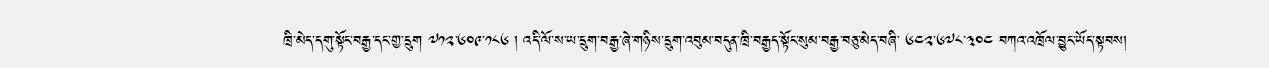ཁྲི་མེད་དགུ་སྟོང་བརྒྱ་དང་གྱ་དྲུག ༧༡༢་༦༠༩་༡༨༦ ། འདི་ལོ་ས་ཡ་དྲུག་བརྒྱ་ཞེ་གཉིས་དྲུག་འབུམ་བདུན་ཁྲི་བརྒྱད་སྟོང་སུམ་བརྒྱ་བཅུ་མེད་བཞི་ ༦༤༢་༦༧༨་༣༠༤ བཀའ་འཁྲོལ་བྱུང་ཡོད་སྟབས།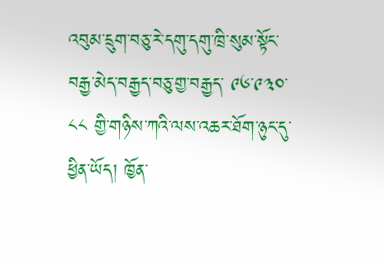འབུམ་དྲུག་བཅུ་རེ་དགུ་དགུ་ཁྲི་སུམ་སྟོང་བརྒྱ་མེད་བརྒྱད་བཅུ་གྱ་བརྒྱད་ ༩༦་༩༣༠་༨༨ གྱི་གཉིས་ཀའི་ལས་འཆར་ཐོག་ཉུང་དུ་ཕྱིན་ཡོད། ཁྱོན་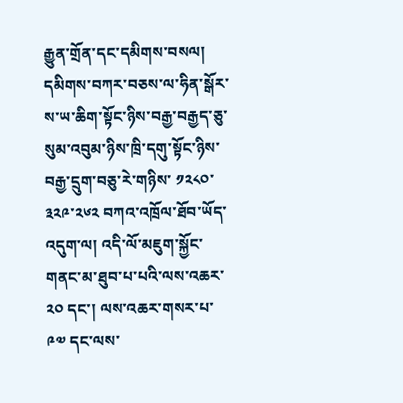རྒྱུན་གྲོན་དང་དམིགས་བསལ། དམིགས་བཀར་བཅས་ལ་ཧིན་སྒོར་ས་ཡ་ཆིག་སྟོང་ཉིས་བརྒྱ་བརྒྱད་ཅུ་སུམ་འབུམ་ཉིས་ཁྲི་དགུ་སྟོང་ཉིས་བརྒྱ་དྲུག་བཅུ་རེ་གཉིས་ ༡༢༨༠་༣༢༩་༢༦༢ བཀའ་འཁྲོལ་ཐོབ་ཡོད་འདུག་ལ། འདི་ལོ་མཇུག་སྐྱོང་གནང་མ་ཐུབ་པ་པའི་ལས་འཆར་ ༢༠ དང་། ལས་འཆར་གསར་པ་ ༩༧ དང་ལས་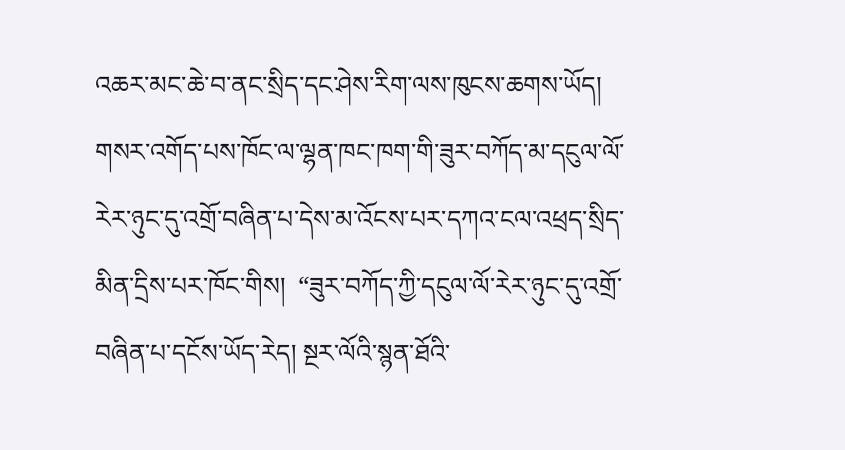འཆར་མང་ཆེ་བ་ནང་སྲིད་དང་ཤེས་རིག་ལས་ཁུངས་ཆགས་ཡོད།
གསར་འགོད་པས་ཁོང་ལ་ལྷན་ཁང་ཁག་གི་ཟུར་བཀོད་མ་དངུལ་ལོ་རེར་ཉུང་དུ་འགྲོ་བཞིན་པ་དེས་མ་འོངས་པར་དཀའ་ངལ་འཕྲད་སྲིད་མིན་དྲིས་པར་ཁོང་གིས།  “ཟུར་བཀོད་ཀྱི་དངུལ་ལོ་རེར་ཉུང་དུ་འགྲོ་བཞིན་པ་དངོས་ཡོད་རེད། སྔར་ལོའི་སྙན་ཐོའི་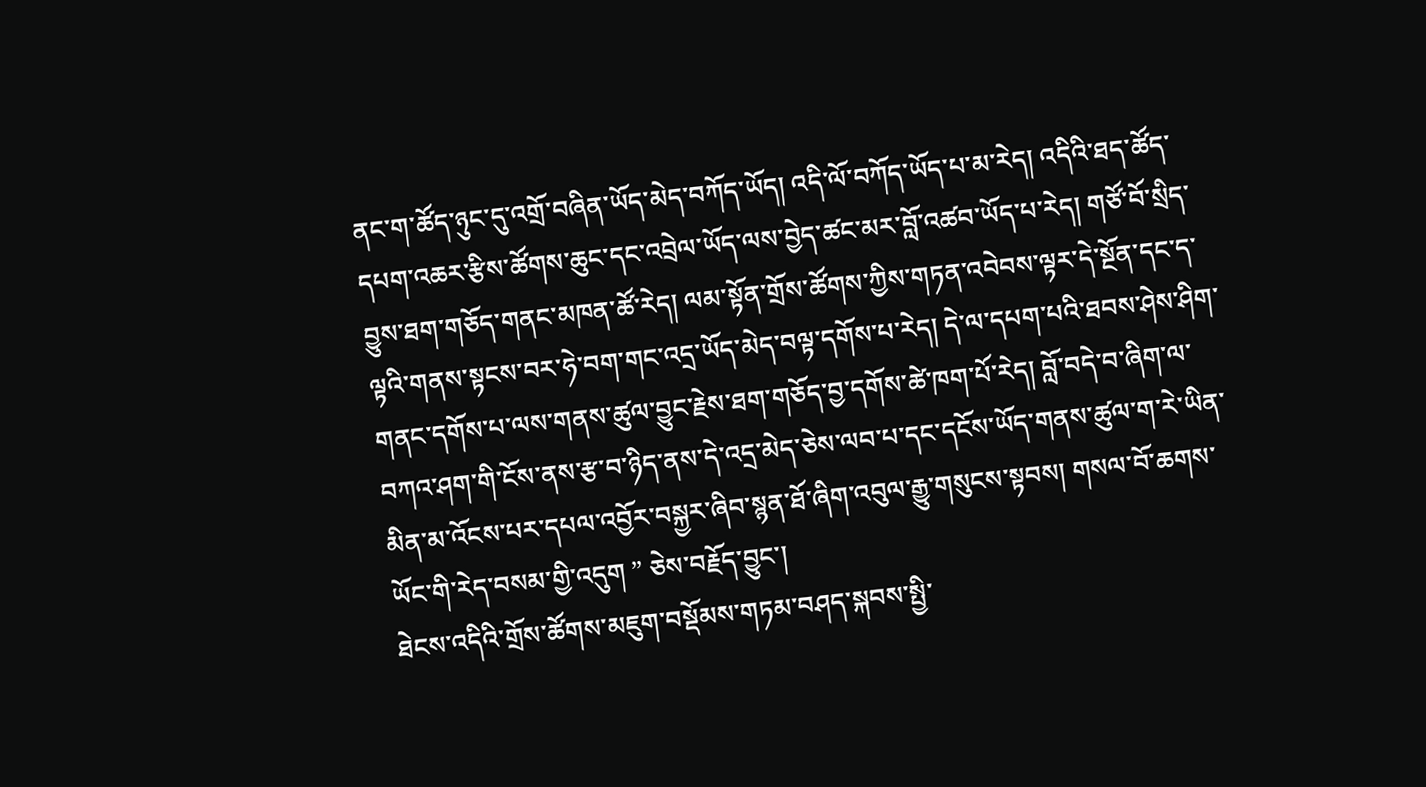ནང་ག་ཚོད་ཉུང་དུ་འགྲོ་བཞིན་ཡོད་མེད་བཀོད་ཡོད། འདི་ལོ་བཀོད་ཡོད་པ་མ་རེད། འདིའི་ཐད་ཚོད་དཔག་འཆར་རྩིས་ཚོགས་ཆུང་དང་འབྲེལ་ཡོད་ལས་བྱེད་ཚང་མར་བློ་འཚབ་ཡོད་པ་རེད། གཙོ་བོ་སྲིད་བྱུས་ཐག་གཅོད་གནང་མཁན་ཚོ་རེད། ལམ་སྟོན་གྲོས་ཚོགས་ཀྱིས་གཏན་འབེབས་ལྟར་དེ་སྔོན་དང་ད་ལྟའི་གནས་སྟངས་བར་ཧེ་བག་གང་འདྲ་ཡོད་མེད་བལྟ་དགོས་པ་རེད། དེ་ལ་དཔག་པའི་ཐབས་ཤེས་ཤིག་གནང་དགོས་པ་ལས་གནས་ཚུལ་བྱུང་རྗེས་ཐག་གཅོད་བྱ་དགོས་ཚེ་ཁག་པོ་རེད། བློ་བདེ་བ་ཞིག་ལ་བཀའ་ཤག་གི་ངོས་ནས་རྩ་བ་ཉིད་ནས་དེ་འདྲ་མེད་ཅེས་ལབ་པ་དང་དངོས་ཡོད་གནས་ཚུལ་ག་རེ་ཡིན་མིན་མ་འོངས་པར་དཔལ་འབྱོར་བསྐྱར་ཞིབ་སྙན་ཐོ་ཞིག་འབུལ་རྒྱུ་གསུངས་སྟབས། གསལ་བོ་ཆགས་ཡོང་གི་རེད་བསམ་གྱི་འདུག ” ཅེས་བརྗོད་བྱུང་།
ཐེངས་འདིའི་གྲོས་ཚོགས་མཇུག་བསྡོམས་གཏམ་བཤད་སྐབས་སྤྱི་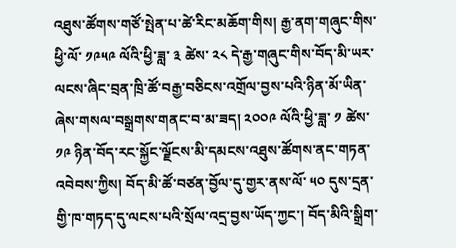འཐུས་ཚོགས་གཙོ་སྤེན་པ་ཚེ་རིང་མཆོག་གིས། རྒྱ་ནག་གཞུང་གིས་ཕྱི་ལོ་ ༡༩༥༩ ལོའི་ཕྱི་ཟླ་ ༣ ཚེས་ ༢༨ དེ་རྒྱ་གཞུང་གིས་བོད་མི་ཡར་ལངས་ཞིང་བྲན་ཁྲི་ཚོ་བརྒྱ་བཅིངས་འགྲོལ་བྱས་པའི་ཉིན་མོ་ཡིན་ཞེས་གསལ་བསྒྲགས་གནང་བ་མ་ཟད། ༢༠༠༩ ལོའི་ཕྱི་ཟླ་ ༡ ཚེས་ ༡༩ ཉིན་བོད་རང་སྐྱོང་ལྗོངས་མི་དམངས་འཐུས་ཚོགས་ནང་གཏན་འབེབས་ཀྱིས། བོད་མི་ཚོ་བཙན་བྱོལ་དུ་གྱར་ནས་ལོ་ ༥༠ དུས་དྲན་གྱི་ཁ་གཏད་དུ་ལངས་པའི་སྲོལ་འདྲ་བྱས་ཡོད་ཀྱང་། བོད་མིའི་སྒྲིག་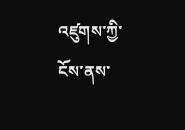འཛུགས་ཀྱི་ངོས་ནས་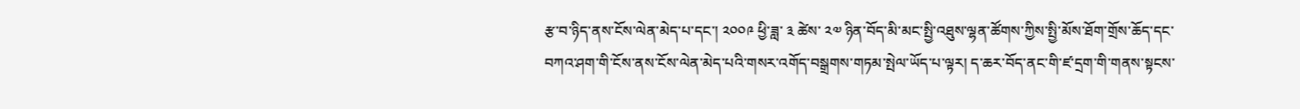རྩ་བ་ཉིད་ནས་ངོས་ལེན་མེད་པ་དང་། ༢༠༠༩ ཕྱི་ཟླ་ ༣ ཚེས་ ༢༧ ཉིན་བོད་མི་མང་སྤྱི་འཐུས་ལྷན་ཚོགས་ཀྱིས་སྤྱི་མོས་ཐོག་གྲོས་ཆོད་དང་བཀའ་ཤག་གི་ངོས་ནས་ངོས་ལེན་མེད་པའི་གསར་འགོད་བསྒྲགས་གཏམ་སྤེལ་ཡོད་པ་ལྟར། ད་ཆར་བོད་ནང་གི་ཛ་དྲག་གི་གནས་སྟངས་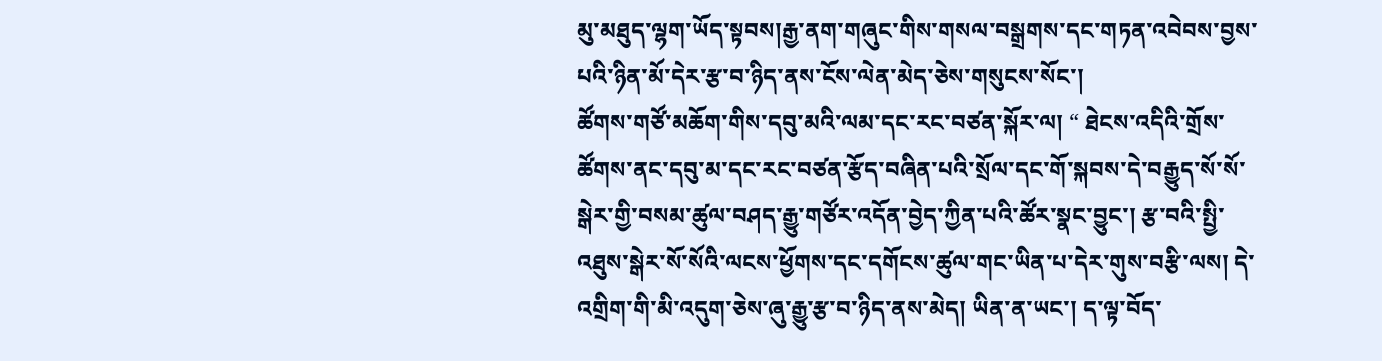མུ་མཐུད་ལྷག་ཡོད་སྟབས།རྒྱ་ནག་གཞུང་གིས་གསལ་བསྒྲགས་དང་གཏན་འབེབས་བྱས་པའི་ཉིན་མོ་དེར་རྩ་བ་ཉིད་ནས་ངོས་ལེན་མེད་ཅེས་གསུངས་སོང་།
ཚོགས་གཙོ་མཆོག་གིས་དབུ་མའི་ལམ་དང་རང་བཙན་སྐོར་ལ། “ ཐེངས་འདིའི་གྲོས་ཚོགས་ནང་དབུ་མ་དང་རང་བཙན་རྩོད་བཞིན་པའི་སྲོལ་དང་གོ་སྐབས་དེ་བརྒྱུད་སོ་སོ་སྒེར་གྱི་བསམ་ཚུལ་བཤད་རྒྱུ་གཙོར་འདོན་བྱེད་ཀྱིན་པའི་ཚོར་སྣང་བྱུང་། རྩ་བའི་སྤྱི་འཐུས་སྒེར་སོ་སོའི་ལངས་ཕྱོགས་དང་དགོངས་ཚུལ་གང་ཡིན་པ་དེར་གུས་བརྩི་ལས། དེ་འགྲིག་གི་མི་འདུག་ཅེས་ཞུ་རྒྱུ་རྩ་བ་ཉིད་ནས་མེད། ཡིན་ན་ཡང་། ད་ལྟ་བོད་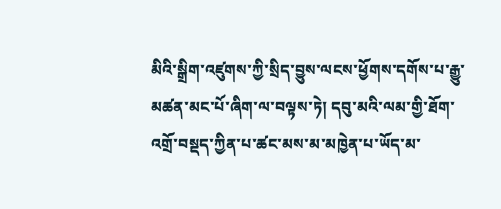མིའི་སྒྲིག་འཛུགས་ཀྱི་སྲིད་བྱུས་ལངས་ཕྱོགས་དགོས་པ་རྒྱུ་མཚན་མང་པོ་ཞིག་ལ་བལྟས་ཏེ། དབུ་མའི་ལམ་གྱི་ཐོག་འགྲོ་བསྡད་ཀྱིན་པ་ཚང་མས་མ་མཁྱེན་པ་ཡོད་མ་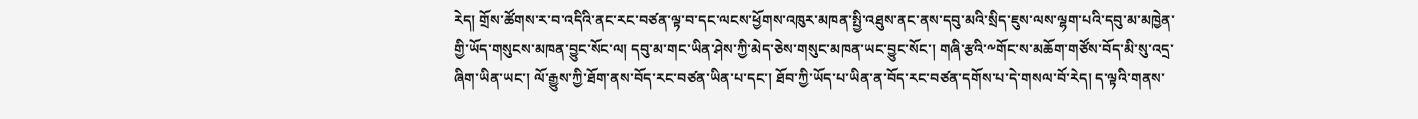རེད། གྲོས་ཚོགས་ར་བ་འདིའི་ནང་རང་བཙན་ལྟ་བ་དང་ལངས་ཕྱོགས་འཁུར་མཁན་སྤྱི་འཐུས་ནང་ནས་དབུ་མའི་སྲིད་ཇུས་ལས་ལྷག་པའི་དབུ་མ་མཁྱེན་གྱི་ཡོད་གསུངས་མཁན་བྱུང་སོང་ལ། དབུ་མ་གང་ཡིན་ཤེས་ཀྱི་མེད་ཅེས་གསུང་མཁན་ཡང་བྱུང་སོང་། གཞི་རྩའི་༸གོང་ས་མཆོག་གཙོས་བོད་མི་སུ་འདྲ་ཞིག་ཡིན་ཡང་། ལོ་རྒྱུས་ཀྱི་ཐོག་ནས་བོད་རང་བཙན་ཡིན་པ་དང་། ཐོབ་ཀྱི་ཡོད་པ་ཡིན་ན་བོད་རང་བཙན་དགོས་པ་དེ་གསལ་བོ་རེད། ད་ལྟའི་གནས་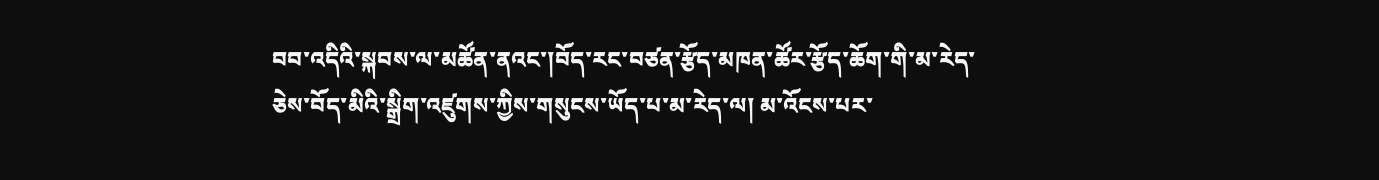བབ་འདིའི་སྐབས་ལ་མཚོན་ནའང་།བོད་རང་བཙན་རྩོད་མཁན་ཚོར་རྩོད་ཆོག་གི་མ་རེད་ཅེས་བོད་མིའི་སྒྲིག་འཛུགས་ཀྱིས་གསུངས་ཡོད་པ་མ་རེད་ལ། མ་འོངས་པར་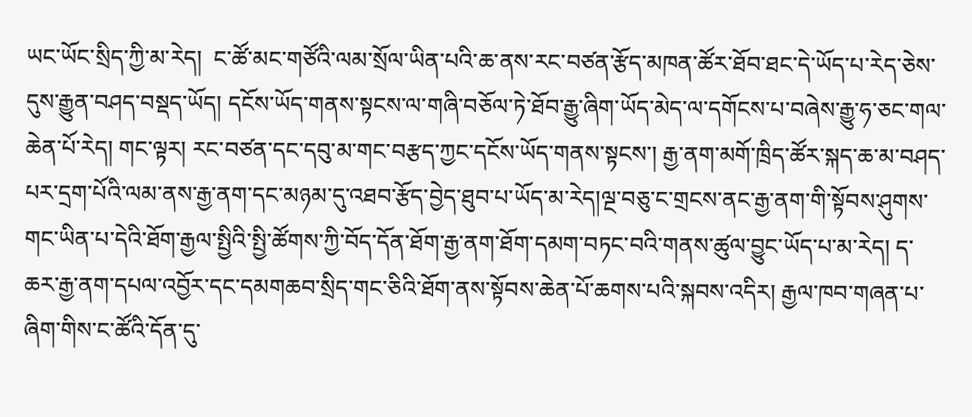ཡང་ཡོང་སྲིད་ཀྱི་མ་རེད།  ང་ཚོ་མང་གཙོའི་ལམ་སྲོལ་ཡིན་པའི་ཆ་ནས་རང་བཙན་རྩོད་མཁན་ཚོར་ཐོབ་ཐང་དེ་ཡོད་པ་རེད་ཅེས་དུས་རྒྱུན་བཤད་བསྡད་ཡོད། དངོས་ཡོད་གནས་སྟངས་ལ་གཞི་བཅོལ་ཏེ་ཐོབ་རྒྱུ་ཞིག་ཡོད་མེད་ལ་དགོངས་པ་བཞེས་རྒྱུ་ཧ་ཅང་གལ་ཆེན་པོ་རེད། གང་ལྟར། རང་བཙན་དང་དབུ་མ་གང་བརྩད་ཀྱང་དངོས་ཡོད་གནས་སྟངས་། རྒྱ་ནག་མགོ་ཁྲིད་ཚོར་སྐད་ཆ་མ་བཤད་པར་དྲག་པོའི་ལམ་ནས་རྒྱ་ནག་དང་མཉམ་དུ་འཐབ་རྩོད་བྱེད་ཐུབ་པ་ཡོད་མ་རེད།ལྔ་བཅུ་ང་གྲངས་ནང་རྒྱ་ནག་གི་སྟོབས་ཤུགས་གང་ཡིན་པ་དེའི་ཐོག་རྒྱལ་སྤྱིའི་སྤྱི་ཚོགས་ཀྱི་བོད་དོན་ཐོག་རྒྱ་ནག་ཐོག་དམག་བཏང་བའི་གནས་ཚུལ་བྱུང་ཡོད་པ་མ་རེད། ད་ཆར་རྒྱ་ནག་དཔལ་འབྱོར་དང་དམགཆབ་སྲིད་གང་ཅིའི་ཐོག་ནས་སྟོབས་ཆེན་པོ་ཆགས་པའི་སྐབས་འདིར། རྒྱལ་ཁབ་གཞན་པ་ཞིག་གིས་ང་ཚོའི་དོན་དུ་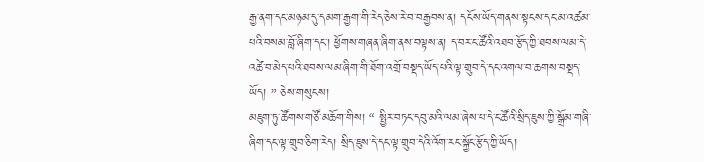རྒྱ་ནག་དང་མཉམ་དུ་དམག་རྒྱག་གི་རེད་ཅེས་རེ་བ་བརྒྱབས་ན། དངོས་ཡོད་གནས་སྟངས་དང་མ་འཚམ་པའི་བསམ་བློ་ཞིག་དང་། ཕྱོགས་གཞན་ཞིག་ནས་བལྟས་ན། ད་བར་ང་ཚོའི་འཐབ་རྩོད་ཀྱི་ཐབས་ལམ་དེ་འཚེ་བ་མེད་པའི་ཐབས་ལམ་ཞིག་གི་ཐོག་འགྲོ་བསྡད་ཡོད་པའི་ལྟ་གྲུབ་དེ་དང་འགལ་བ་ཆགས་བསྡད་ཡོད། ” ཅེས་གསུངས།
མཇུག་ཏུ་ཚོགས་གཙོ་མཆོག་གིས། “ སྤྱིར་བཏང་དབུ་མའི་ལམ་ཞེས་པ་དེ་ང་ཚོའི་སྲིད་ཇུས་ཀྱི་སྒྲོམ་གཞི་ཞིག་དང་ལྟ་གྲུབ་ཅིག་རེད། སྲིད་ཇུས་དེ་དང་ལྟ་གྲུབ་དེའི་འོག་རང་སྐྱོང་རྩོད་ཀྱི་ཡོད།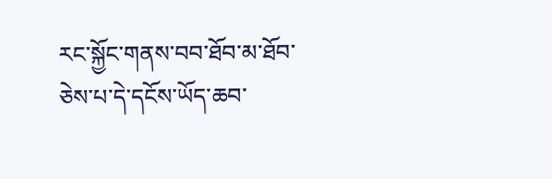རང་སྐྱོང་གནས་བབ་ཐོབ་མ་ཐོབ་ཅེས་པ་དེ་དངོས་ཡོད་ཆབ་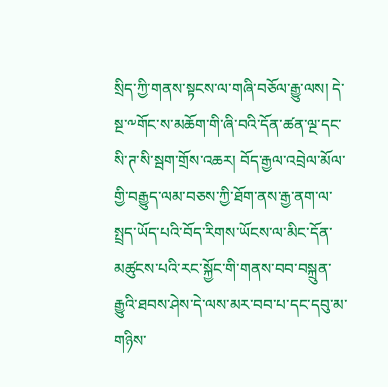སྲིད་ཀྱི་གནས་སྟངས་ལ་གཞི་བཅོལ་རྒྱུ་ལས། དེ་སྔ་༸གོང་ས་མཆོག་གི་ཞི་བའི་དོན་ཚན་ལྔ་དང་སི་ཊ་སི་སྦག་གྲོས་འཆར། བོད་རྒྱལ་འབྲེལ་མོལ་གྱི་བརྒྱུད་ལམ་བཅས་ཀྱི་ཐོག་ནས་རྒྱ་ནག་ལ་སྤྲད་ཡོད་པའི་བོད་རིགས་ཡོངས་ལ་མིང་དོན་མཚུངས་པའི་རང་སྐྱོང་གི་གནས་བབ་བསྐྲུན་རྒྱུའི་ཐབས་ཤེས་དེ་ལས་མར་བབ་པ་དང་དབུ་མ་གཉིས་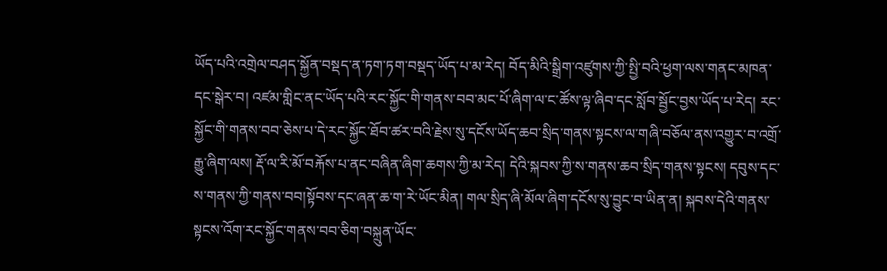ཡོད་པའི་འགྲེལ་བཤད་སྐྱོན་བསྡད་ན་ཏག་ཏག་བསྡད་ཡོད་པ་མ་རེད། བོད་མིའི་སྒྲིག་འཛུགས་ཀྱི་སྤྱི་བའི་ཕྱག་ལས་གནང་མཁན་དང་སྒེར་བ། འཛམ་གླིང་ནང་ཡོད་པའི་རང་སྐྱོང་གི་གནས་བབ་མང་པོ་ཞིག་ལ་ང་ཚོས་ལྟ་ཞིབ་དང་སློབ་སྦྱོང་བྱས་ཡོད་པ་རེད། རང་སྐྱོང་གི་གནས་བབ་ཅེས་པ་དེ་རང་སྐྱོང་ཐོབ་ཚར་བའི་རྗེས་སུ་དངོས་ཡོད་ཆབ་སྲིད་གནས་སྟངས་ལ་གཞི་བཅོལ་ནས་འགྱུར་བ་འགྲོ་རྒྱུ་ཞིག་ལས། རྡོ་ལ་རི་མོ་བརྐོས་པ་ནང་བཞིན་ཞིག་ཆགས་ཀྱི་མ་རེད། དེའི་སྐབས་ཀྱི་ས་གནས་ཆབ་སྲིད་གནས་སྟངས། དབུས་དང་ས་གནས་ཀྱི་གནས་བབ།སྟོབས་དང་ཞན་ཆ་ག་རེ་ཡོང་མིན། གལ་སྲིད་ཞི་མོལ་ཞིག་དངོས་སུ་བྱུང་བ་ཡིན་ན། སྐབས་དེའི་གནས་སྟངས་འོག་རང་སྐྱོང་གནས་བབ་ཅིག་བསྐྲུན་ཡོང་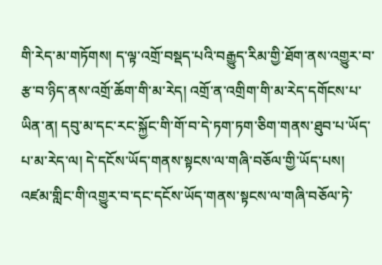གི་རེད་མ་གཏོགས། ད་ལྟ་འགྲོ་བསྡད་པའི་བརྒྱུད་རིམ་གྱི་ཐོག་ནས་འགྱུར་བ་རྩ་བ་ཉིད་ནས་འགྲོ་ཆོག་གི་མ་རེད། འགྲོ་ན་འགྲིག་གི་མ་རེད་དགོངས་པ་ཡིན་ན། དབུ་མ་དང་རང་སྐྱོང་གི་གོ་བ་དེ་ཏག་ཏག་ཅིག་གནས་ཐུབ་པ་ཡོད་པ་མ་རེད་ལ། དེ་དངོས་ཡོད་གནས་སྟངས་ལ་གཞི་བཅོལ་གྱི་ཡོད་པས། འཛམ་གླིང་གི་འགྱུར་བ་དང་དངོས་ཡོད་གནས་སྟངས་ལ་གཞི་བཅོལ་ཏེ་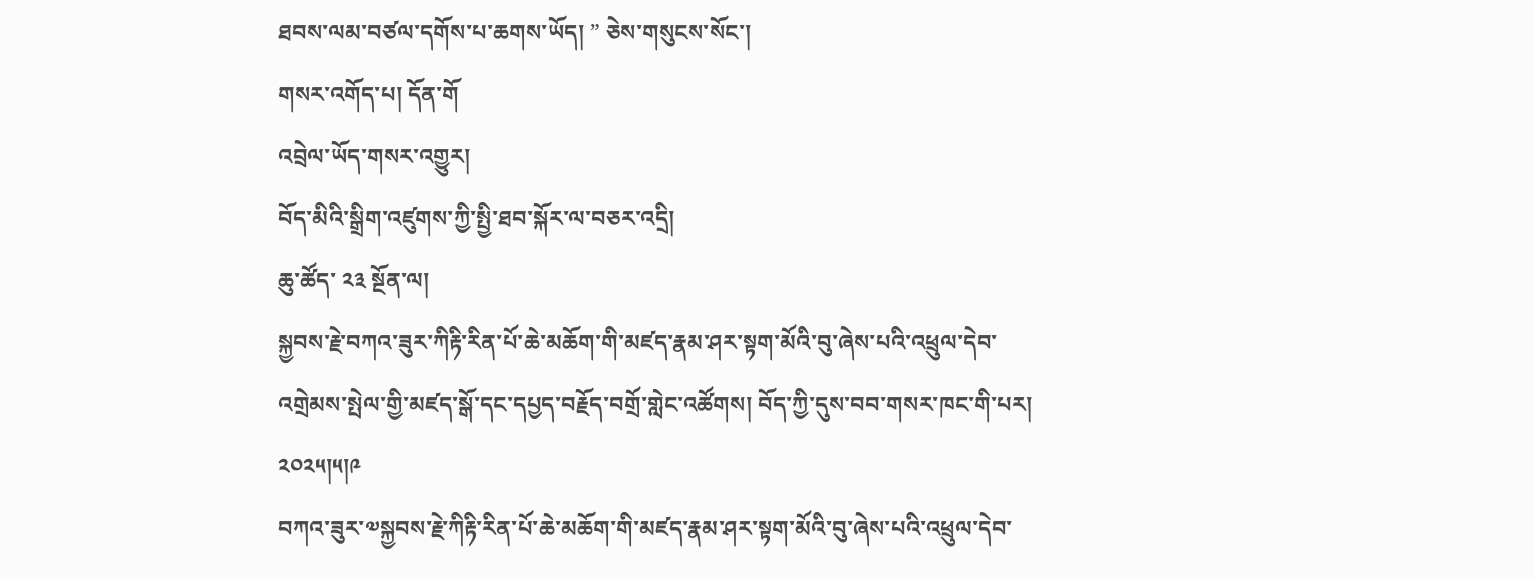ཐབས་ལམ་བཙལ་དགོས་པ་ཆགས་ཡོད། ” ཅེས་གསུངས་སོང་།
གསར་འགོད་པ། དོན་གོ
འབྲེལ་ཡོད་གསར་འགྱུར།
བོད་མིའི་སྒྲིག་འཛུགས་ཀྱི་སྤྱི་ཐབ་སྐོར་ལ་བཅར་འདྲི།
ཆུ་ཚོད་ ༢༣ སྔོན་ལ།
སྐྱབས་རྗེ་བཀའ་ཟུར་ཀིརྟི་རིན་པོ་ཆེ་མཆོག་གི་མཛད་རྣམ་ཤར་སྟག་མོའི་བུ་ཞེས་པའི་འཕྲུལ་དེབ་འགྲེམས་སྤེལ་གྱི་མཛད་སྒོ་དང་དཔྱད་བརྗོད་བགྲོ་གླེང་འཚོགས། བོད་ཀྱི་དུས་བབ་གསར་ཁང་གི་པར། ༢༠༢༥།༥།༩
བཀའ་ཟུར་༧སྐྱབས་རྗེ་ཀིརྟི་རིན་པོ་ཆེ་མཆོག་གི་མཛད་རྣམ་ཤར་སྟག་མོའི་བུ་ཞེས་པའི་འཕྲུལ་དེབ་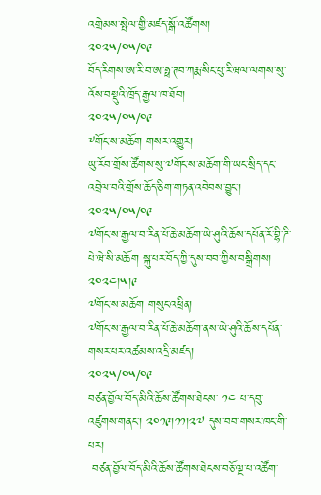འགྲེམས་སྤེལ་གྱི་མཛད་སྒོ་འཚོགས།
༢༠༢༥/༠༥/༠༩
བོད་རིགས་ཨ་རི་བ་ཨ་ཧྥ་ཊབ་ཀརྨ་སིང་པུ་རི་ཝལ་ལགས་སུ་འོས་བསྡུའི་ཁྲོད་རྒྱལ་ཁ་ཐོབ།
༢༠༢༥/༠༥/༠༩
༸གོང་ས་མཆོག གསར་འགྱུར།
ཡུ་རོབ་གྲོས་ཚོགས་སུ་༧གོང་ས་མཆོག་གི་ཡང་སྲིད་དང་འབྲེལ་བའི་གྲོས་ཆོད་ཅིག་གཏན་འབེབས་བྱུང་།
༢༠༢༥/༠༥/༠༩
༧གོང་ས་རྒྱལ་བ་རིན་པོ་ཆེ་མཆོག་ཡེ་ཤུའི་ཆོས་དཔོན་རོ་བྷི་ཌི་པེ་ཝེ་སི་མཆོག སྐུ་པར་བོད་ཀྱི་དུས་བབ་ཀྱིས་བསྒྲིགས། ༢༠༢༤།༥།༩
༧གོང་ས་མཆོག གསུང་འཕྲིན།
༧གོང་ས་རྒྱལ་བ་རིན་པོ་ཆེ་མཆོག་ནས་ཡེ་ཤུའི་ཆོས་དཔོན་གསར་པར་འཚམས་འདྲི་མཛད།
༢༠༢༥/༠༥/༠༩
བཙན་བྱོལ་བོད་མིའི་ཆོས་ཚོགས་ཐེངས་ ༡༤ པ་དབུ་འཛུགས་གནང་། ༢༠༡༩།༡༡།༢༧ དུས་བབ་གསར་ཁང་གི་པར།
 བཙན་བྱོལ་བོད་མིའི་ཆོས་ཚོགས་ཐེངས་བཅོ་ལྔ་པ་འཚོག་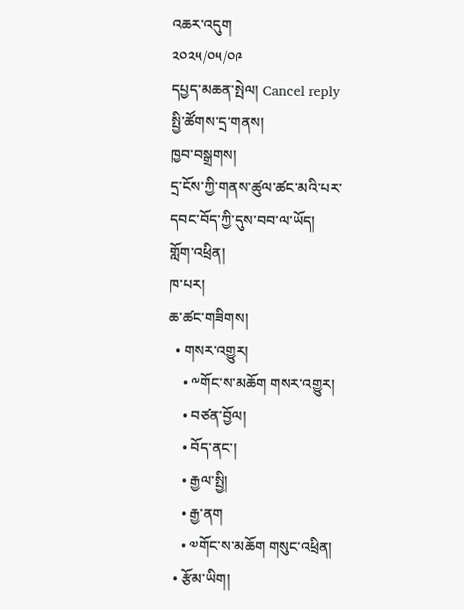འཆར་འདུག
༢༠༢༥/༠༥/༠༩
དཔྱད་མཆན་སྤེལ། Cancel reply
སྤྱི་ཚོགས་དྲ་གནས།
ཁྱབ་བསྒྲགས།
དྲ་ངོས་ཀྱི་གནས་ཚུལ་ཚང་མའི་པར་དབང་བོད་ཀྱི་དུས་བབ་ལ་ཡོད།
གློག་འཕྲིན།
ཁ་པར།
ཆ་ཚང་གཟིགས།
  • གསར་འགྱུར།
    • ༸གོང་ས་མཆོག གསར་འགྱུར།
    • བཙན་བྱོལ།
    • བོད་ནང་།
    • རྒྱལ་སྤྱི།
    • རྒྱ་ནག
    • ༧གོང་ས་མཆོག གསུང་འཕྲིན།
  • རྩོམ་ཡིག།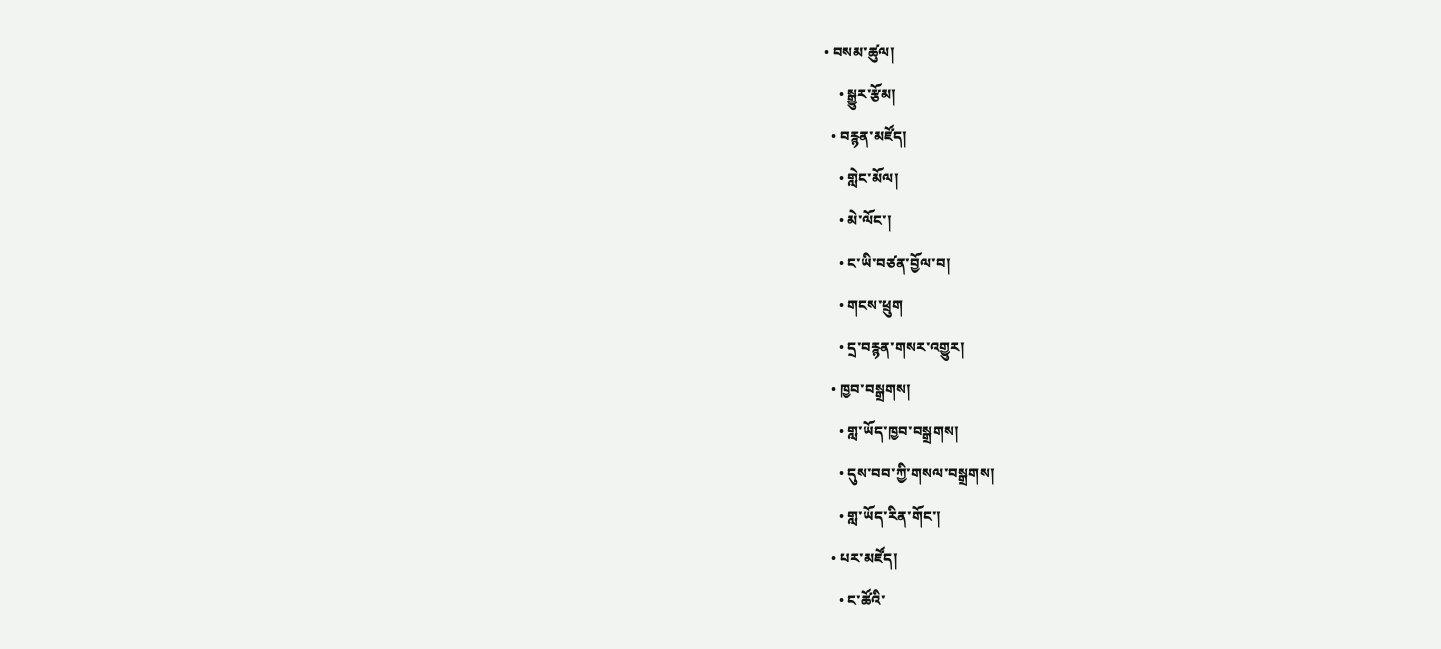• བསམ་ཚུལ།
    • སྒྱུར་རྩོམ།
  • བརྙན་མཛོད།
    • གླེང་མོལ།
    • མེ་ལོང་།
    • ང་ཡི་བཙན་བྱོལ་བ།
    • གངས་ཕྲུག
    • དྲ་བརྙན་གསར་འགྱུར།
  • ཁྱབ་བསྒྲགས།
    • གླ་ཡོད་ཁྱབ་བསྒྲགས།
    • དུས་བབ་ཀྱི་གསལ་བསྒྲགས།
    • གླ་ཡོད་རིན་གོང་།
  • པར་མཛོད།
    • ང་ཚོའི་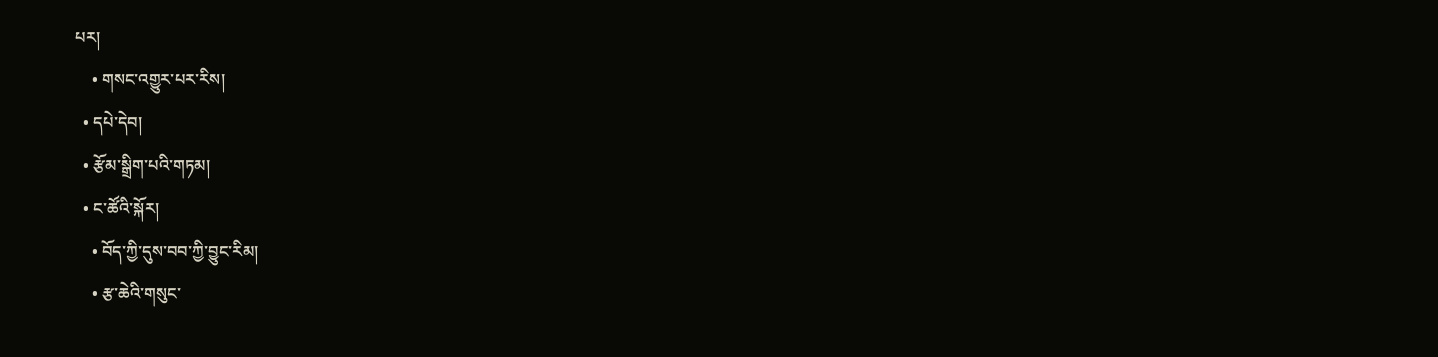པར།
    • གསང་འགྱུར་པར་རིས།
  • དཔེ་དེབ།
  • རྩོམ་སྒྲིག་པའི་གཏམ།
  • ང་ཚོའི་སྐོར།
    • བོད་ཀྱི་དུས་བབ་ཀྱི་བྱུང་རིམ།
    • རྩ་ཆེའི་གསུང་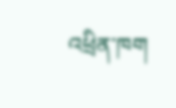འཕྲིན་ཁག